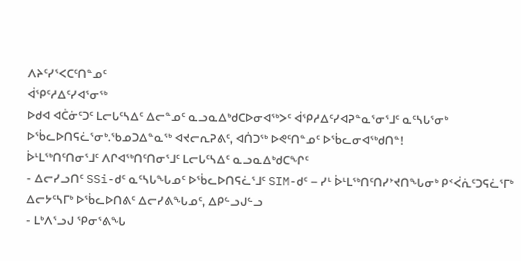ᐱᔨᑦᓯᕐᐸᑕᑦᑎᓐᓄᑦ
ᐋᕿᑦᓱᐃᑦᓯᐊᕐᓂᖅ
ᐅᑯᐊ ᐊᑖᓃᑦᑐᑦ ᒪᓕᒐᑦᓴᐃᑦ ᐃᓕᓐᓄᑦ ᓇᓗᓇᐃᒃᑯᑕᐅᓂᐊᖅᐳᑦ ᐋᕿᓱᐃᑦᓯᐊᕈᓐᓇᕐᓂᕐᒧᑦ ᓇᑦᓴᒐᕐᓂᒃ ᐅᖄᓚᐅᑎᕋᓛᕐᓂᒃ.ᖃᓄᑐᐃᓐᓇᖅ ᐊᔪᓕᕆᕈᕕᑦ, ᐊᑏᑐᖅ ᐅᕙᑦᑎᓐᓄᑦ ᐅᖄᓚᓂᐊᖅᑯᑎᓐ!
ᐆᒻᒪᖅᑎᑦᑎᓂᕐᒧᑦ ᐱᒋᐊᖅᑎᑦᑎᓂᕐᒧᑦ ᒪᓕᒐᑦᓴᐃᑦ ᓇᓗᓇᐃᒃᑯᑕᖏᑦ
- ᐃᓕᓯᓗᑎᑦ SSi-ᑯᑦ ᓇᑦᓴᒐᖓᓄᑦ ᐅᖄᓚᐅᑎᕋᓛᕐᒧᑦ SIM-ᑯᑦ – ᓯᒻ ᐆᒻᒪᖅᑎᑦᑎᓯᔾᔪᑎᖓᓂᒃ ᑭᑉᐹᕇᑦᑐᕋᓛᕐᒥᒃ ᐃᓕᔭᑦᓴᒥᒃ ᐅᖄᓚᐅᑎᕕᑦ ᐃᓕᓯᕕᖓᓄᑦ, ᐃᑭᓪᓗᒍᓪᓗ
- ᒪᒃᐱᕐᓗᒍ ᕿᓂᕐᕕᖓ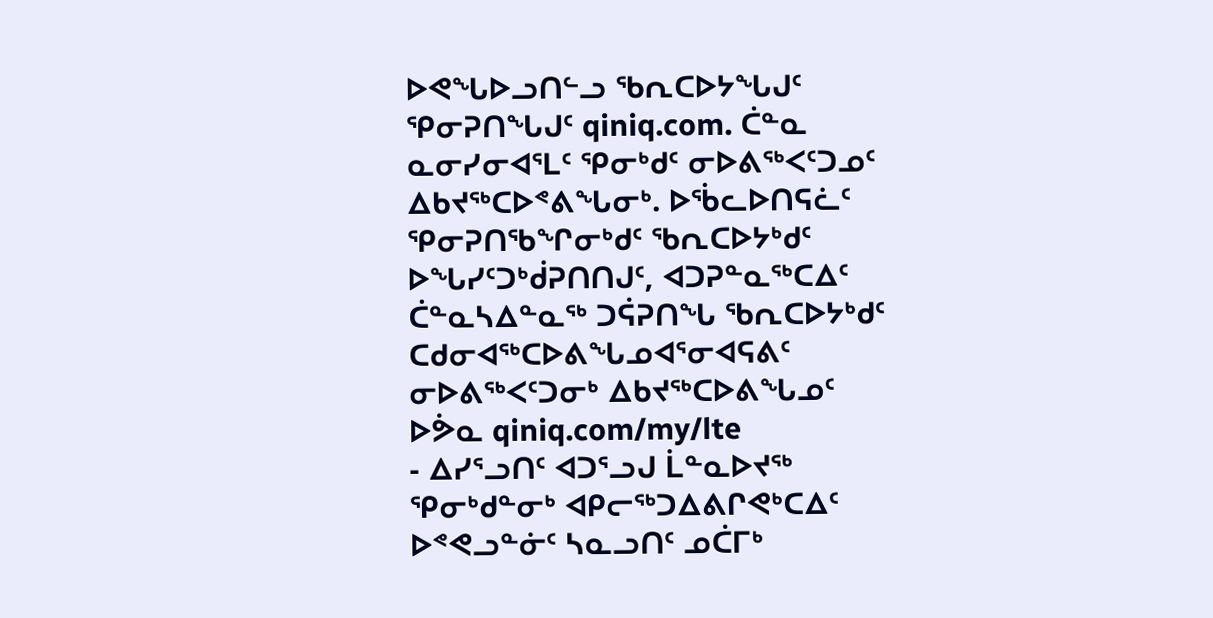ᐅᕙᖓᐅᓗᑎᓪᓗ ᖃᕆᑕᐅᔭᖓᒍᑦ ᕿᓂᕈᑎᖓᒍᑦ qiniq.com. ᑖᓐᓇ ᓇᓂᓯᓂᐊᕐᒪᑦ ᕿᓂᒃᑯᑦ ᓂᐅᕕᖅᐸᑦᑐᓄᑦ ᐃᑲᔪᖅᑕᐅᕝᕕᖓᓂᒃ. ᐅᖄᓚᐅᑎᕋᓛᑦ ᕿᓂᕈᑎᖃᖏᓂᒃᑯᑦ ᖃᕆᑕᐅᔭᒃᑯᑦ ᐅᖓᓯᑦᑐᒃᑰᕈᑎᑎᒍᑦ, ᐊᑐᕈᓐᓇᖅᑕᐃᑦ ᑖᓐᓇᓴᐃᓐᓇᖅ ᑐᕌᕈᑎᖓ ᖃᕆᑕᐅᔭᒃᑯᑦ ᑕᑯᓂᐊᖅᑕᐅᕕᖓᓄᐊᕐᓂᐊᕋᕕᑦ ᓂᐅᕕᖅᐸᑦᑐᓂᒃ ᐃᑲᔪᖅᑕᐅᕕᖓᓄᑦ ᐅᕘᓇ qiniq.com/my/lte
- ᐃᓯᕐᓗᑎᑦ ᐊᑐᕐᓗᒍ ᒫᓐᓇᐅᔪᖅ ᕿᓂᒃᑯᓐᓂᒃ ᐊᑭᓕᖅᑐᐃᕕᒋᕙᒃᑕᐃᑦ ᐅᕝᕙᓗᓐᓃᑦ ᓴᓇᓗᑎᑦ ᓄᑖᒥᒃ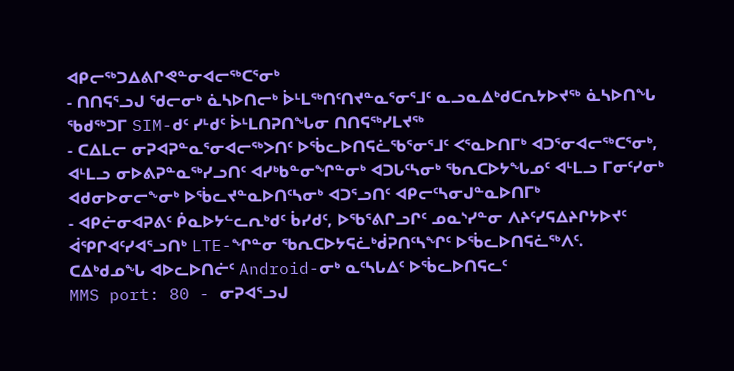ᐊᑭᓕᖅᑐᐃᕕᒋᕙᓐᓂᐊᓕᖅᑕᕐᓂᒃ
- ᑎᑎᕋᕐᓗᒍ ᖁᓕᓂᒃ ᓈᓴᐅᑎᓕᒃ ᐆᒻᒪᖅᑎᑦᑎᔪᓐᓇᕐᓂᕐᒧᑦ ᓇᓗᓇᐃᒃᑯᑕᕆᔭᐅᔪᖅ ᓈᓴᐅᑎᖓ ᖃᑯᖅᑐᒥ SIM-ᑯᑦ ᓯᒻᑯᑦ ᐆᒻᒪᑎᕈᑎᖓᓂ ᑎᑎᕋᖅᓯᒪᔪᖅ
- ᑕᐃᒪᓕ ᓂᕈᐊᕈᓐᓇᕐᓂᐊᓕᖅᐳᑎᑦ ᐅᖄᓚᐅᑎᕋᓛᖃᕐᓂᕐᒧᑦ ᐸᕐᓇᐅᑎᒥᒃ ᐊᑐᕐᓂᐊᓕᖅᑕᕐᓂᒃ, ᐊᒻᒪᓗ ᓂᐅᕕᕈᓐᓇᖅᓯᓗᑎᑦ ᐊᓯᒃᑲᓐᓂᖏᓐᓂᒃ ᐊᑐᒐᑦᓴᓂᒃ ᖃᕆᑕᐅᔭᖓᓄᑦ ᐊᒻᒪᓗ ᒥᓂᑦᓯᓂᒃ ᐊᑯᓂᐅᓂᓕᖕᓂᒃ ᐅᖄᓚᔪᓐᓇᐅᑎᑦᓴᓂᒃ ᐊᑐᕐᓗᑎᑦ ᐊᑭᓕᑦᓴᓂᒍᓐᓇᐅᑎᒥᒃ
- ᐊᑭᓖᓂᐊᕈᕕᑦ ᑮᓇᐅᔭᓪᓚᕆᒃᑯᑦ ᑳᓯᑯᑦ, ᐅᖃᕐᕕᒋᓗᒋᑦ ᓄᓇᔅᓯᓐᓂ ᐱᔨᑦᓯᕋᐃᔨᒋᔭᐅᔪᑦ
ᐋᕿᒋᐊᑦᓯᐊᕐᓗᑎᒃ LTE-ᖏᓐᓂ ᖃᕆᑕᐅᔭᕋᓛᒃᑰᕈᑎᑦᓴᖏᑦ ᐅᖄᓚᐅᑎᕋᓛᖅᐱᑦ.
ᑕᐃᒃᑯᓄᖓ ᐊᐅᓚᐅᑎᓖᑦ Android-ᓂᒃ ᓇᑦᓴᒐᐃᑦ ᐅᖄᓚᐅᑎᕋᓚᑦ
MMS port: 80 - ᓂᕈᐊᕐᓗᒍ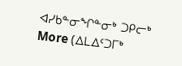ᐊᓯᑲᓐᓂᖏᓐᓂᒃ ᑐᑭᓕᒃ More (ᐃᒪᐃᑦᑐᒥᒃ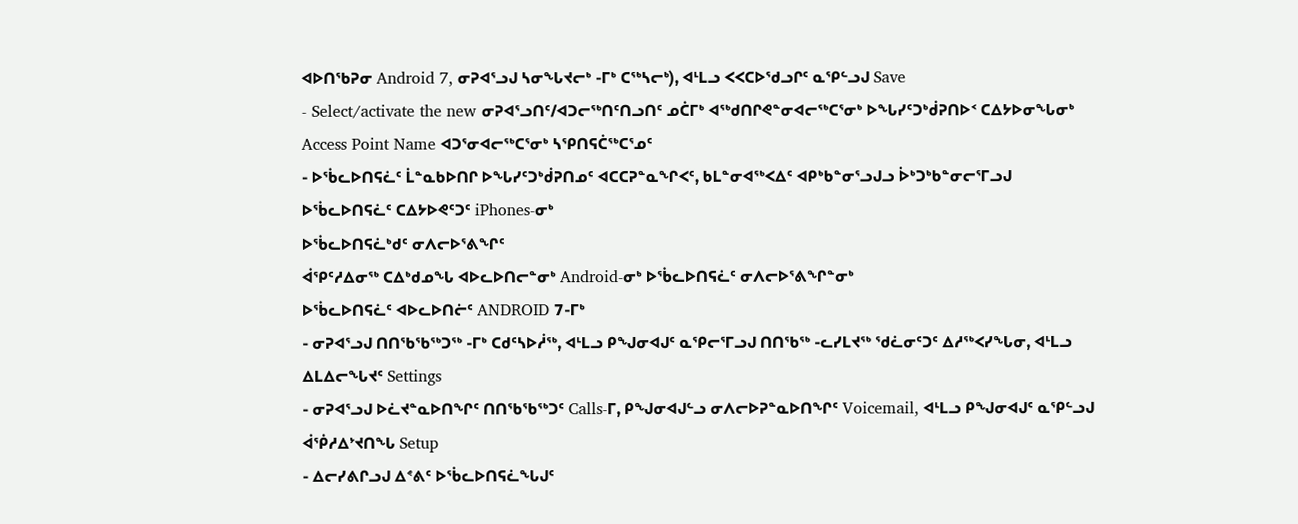ᐊᐅᑎᖃᕈᓂ Android 7, ᓂᕈᐊᕐᓗᒍ ᓴᓂᖓᔪᓕᒃ -ᒥᒃ ᑕᖅᓴᓕᒃ), ᐊᒻᒪᓗ ᐸᐸᑕᐅᖁᓗᒋᑦ ᓇᕿᓪᓗᒍ Save
- Select/activate the new ᓂᕈᐊᕐᓗᑎᑦ/ᐊᑐᓕᖅᑎᑦᑎᓗᑎᑦ ᓄᑖᒥᒃ ᐊᖅᑯᑎᒋᕙᓐᓂᐊᓕᖅᑕᕐᓂᒃ ᐅᖓᓯᑦᑐᒃᑰᕈᑎᐅᑉ ᑕᐃᔭᐅᓂᖓᓂᒃ Access Point Name ᐊᑐᕐᓂᐊᓕᖅᑕᕐᓂᒃ ᓴᕿᑎᕋᑖᖅᑕᕐᓄᑦ
- ᐅᖄᓚᐅᑎᕋᓛᑦ ᒫᓐᓇᑲᐅᑎᒋ ᐅᖓᓯᑦᑐᒃᑰᕈᑎᓄᑦ ᐊᑕᑕᕈᓐᓇᖏᐸᑦ, ᑲᒪᓐᓂᐊᖅᐸᐃᑦ ᐊᑭᒃᑲᓐᓂᕐᓗᒍᓗ ᐆᒃᑐᒃᑲᓐᓂᓕᕐᒥᓗᒍ
ᐅᖄᓚᐅᑎᕋᓛᑦ ᑕᐃᔭᐅᕙᑦᑐᑦ iPhones-ᓂᒃ
ᐅᖄᓚᐅᑎᕋᓛᒃᑯᑦ ᓂᐱᓕᐅᕐᕕᖏᑦ
ᐋᕿᑦᓱᐃᓂᖅ ᑕᐃᒃᑯᓄᖓ ᐊᐅᓚᐅᑎᓕᓐᓂᒃ Android-ᓂᒃ ᐅᖄᓚᐅᑎᕋᓛᑦ ᓂᐱᓕᐅᕐᕕᖏᓐᓂᒃ
ᐅᖄᓚᐅᑎᕋᓛᑦ ᐊᐅᓚᐅᑎᓖᑦ ANDROID 7-ᒥᒃ
- ᓂᕈᐊᕐᓗᒍ ᑎᑎᖃᖃᖅᑐᖅ -ᒥᒃ ᑕᑯᑦᓴᐅᓲᖅ, ᐊᒻᒪᓗ ᑭᖑᓂᐊᒍᑦ ᓇᕿᓕᕐᒥᓗᒍ ᑎᑎᖃᖅ -ᓚᓯᒪᔪᖅ ᖁᓛᓂᑦᑐᑦ ᐃᓱᖅᐸᓯᖓᓂ, ᐊᒻᒪᓗ ᐃᒪᐃᓕᖓᔪᑦ Settings
- ᓂᕈᐊᕐᓗᒍ ᐅᓛᔪᓐᓇᐅᑎᖏᑦ ᑎᑎᖃᖃᖅᑐᑦ Calls-ᒥ, ᑭᖑᓂᐊᒍᓪᓗ ᓂᐱᓕᐅᕈᓐᓇᐅᑎᖏᑦ Voicemail, ᐊᒻᒪᓗ ᑭᖑᓂᐊᒍᑦ ᓇᕿᓪᓗᒍ ᐋᖀᓱᐃᔾᔪᑎᖓ Setup
- ᐃᓕᓯᕕᒋᓗᒍ ᐃᕝᕕᑦ ᐅᖄᓚᐅᑎᕋᓛᖓᒍᑦ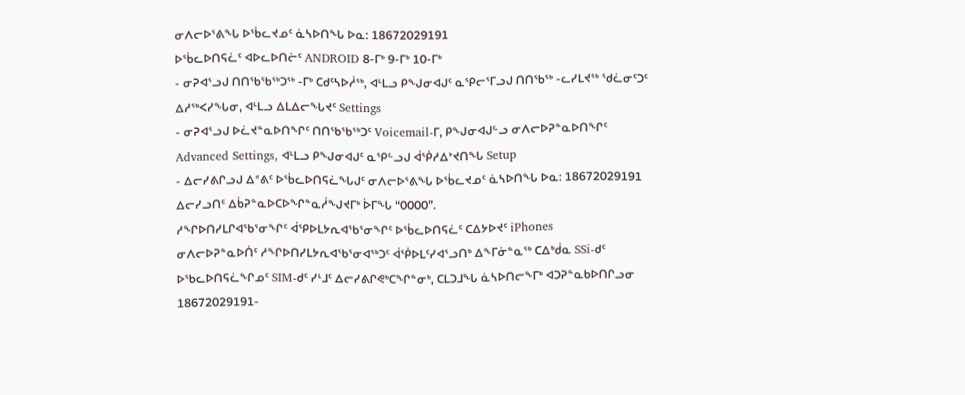ᓂᐱᓕᐅᕐᕕᖓ ᐅᖄᓚᔪᓄᑦ ᓈᓴᐅᑎᖓ ᐅᓇ: 18672029191
ᐅᖄᓚᐅᑎᕋᓛᑦ ᐊᐅᓚᐅᑎᓖᑦ ANDROID 8-ᒥᒃ 9-ᒥᒃ 10-ᒥᒃ
- ᓂᕈᐊᕐᓗᒍ ᑎᑎᖃᖃᖅᑐᖅ -ᒥᒃ ᑕᑯᑦᓴᐅᓲᖅ, ᐊᒻᒪᓗ ᑭᖑᓂᐊᒍᑦ ᓇᕿᓕᕐᒥᓗᒍ ᑎᑎᖃᖅ -ᓚᓯᒪᔪᖅ ᖁᓛᓂᑦᑐᑦ ᐃᓱᖅᐸᓯᖓᓂ, ᐊᒻᒪᓗ ᐃᒪᐃᓕᖓᔪᑦ Settings
- ᓂᕈᐊᕐᓗᒍ ᐅᓛᔪᓐᓇᐅᑎᖏᑦ ᑎᑎᖃᖃᖅᑐᑦ Voicemail-ᒥ, ᑭᖑᓂᐊᒍᓪᓗ ᓂᐱᓕᐅᕈᓐᓇᐅᑎᖏᑦ Advanced Settings, ᐊᒻᒪᓗ ᑭᖑᓂᐊᒍᑦ ᓇᕿᓪᓗᒍ ᐋᖀᓱᐃᔾᔪᑎᖓ Setup
- ᐃᓕᓯᕕᒋᓗᒍ ᐃᕝᕕᑦ ᐅᖄᓚᐅᑎᕋᓛᖓᒍᑦ ᓂᐱᓕᐅᕐᕕᖓ ᐅᖄᓚᔪᓄᑦ ᓈᓴᐅᑎᖓ ᐅᓇ: 18672029191
ᐃᓕᓯᓗᑎᑦ ᐃᑳᕈᓐᓇᐅᑕᐅᖏᓐᓇᓲᖑᔪᒥᒃ ᐆᒥᖓ “0000”.
ᓱᖏᐅᑎᓯᒪᒋᐊᖃᕐᓂᖏᑦ ᐋᕿᐅᒪᔭᕆᐊᖃᕐᓂᖏᑦ ᐅᖄᓚᐅᑎᕋᓛᑦ ᑕᐃᔭᐅᔪᑦ iPhones
ᓂᐱᓕᐅᕈᓐᓇᐅᑏᑦ ᓱᖏᐅᑎᓯᒪᔭᕆᐊᖃᕐᓂᐊᖅᑐᑦ ᐋᖀᐅᒪᑦᓯᐊᕐᓗᑎᒃ ᐃᖕᒥᓃᓐᓇᖅ ᑕᐃᒃᑰᓇ SSi-ᑯᑦ ᐅᖃᓚᐅᑎᕋᓛᖏᓄᑦ SIM-ᑯᑦ ᓯᒻᒧᑦ ᐃᓕᓯᕕᒋᕙᒃᑕᖏᓐᓂᒃ, ᑕᒪᑐᒧᖓ ᓈᓴᐅᑎᓕᖕᒥᒃ ᐊᑐᕈᓐᓇᑲᐅᑎᒋᓗᓂ 18672029191-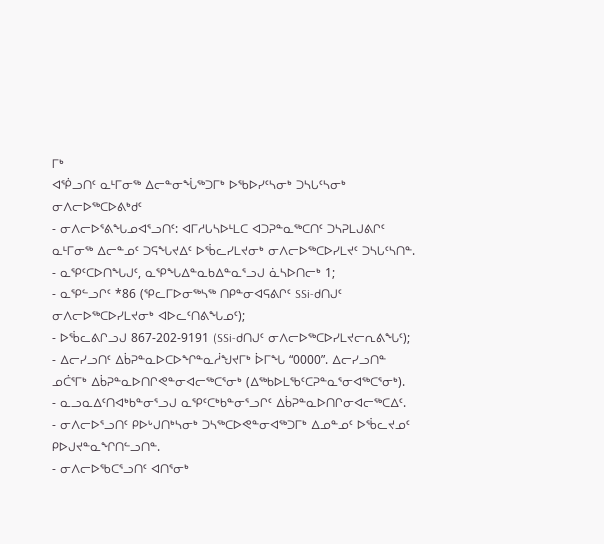ᒥᒃ
ᐊᖀᓗᑎᑦ ᓇᒻᒥᓂᖅ ᐃᓕᓐᓂᖔᖅᑐᒥᒃ ᐅᖃᐅᓯᑦᓴᓂᒃ ᑐᓴᒐᑦᓴᓂᒃ ᓂᐱᓕᐅᖅᑕᐅᕕᒃᑯᑦ
- ᓂᐱᓕᐅᕐᕕᖓᓄᐊᕐᓗᑎᑦ: ᐊᒥᓱᒐᓴᐅᒻᒪᑕ ᐊᑐᕈᓐᓇᖅᑕᑎᑦ ᑐᓴᕈᒪᒍᕕᒋᑦ ᓇᒻᒥᓂᖅ ᐃᓕᓐᓄᑦ ᑐᕋᖓᔪᐃᑦ ᐅᖄᓚᓯᒪᔪᓂᒃ ᓂᐱᓕᐅᖅᑕᐅᓯᒪᔪᑦ ᑐᓴᒐᑦᓴᑎᓐ.
- ᓇᕿᑦᑕᐅᑎᖓᒍᑦ, ᓇᕿᖓᐃᓐᓇᑲᐃᓐᓇᕐᓗᒍ ᓈᓴᐅᑎᓕᒃ 1;
- ᓇᕿᓪᓗᒋᑦ *86 (ᕿᓚᒥᐅᓂᖅᓴᖅ ᑎᑭᓐᓂᐊᕋᕕᒋᑦ SSi-ᑯᑎᒍᑦ ᓂᐱᓕᐅᖅᑕᐅᓯᒪᔪᓂᒃ ᐊᐅᓚᑦᑎᕕᖓᓄᑦ);
- ᐅᖄᓚᕕᒋᓗᒍ 867-202-9191 (SSi-ᑯᑎᒍᑦ ᓂᐱᓕᐅᖅᑕᐅᓯᒪᔪᓕᕆᕕᖓᑦ);
- ᐃᓕᓯᓗᑎᑦ ᐃᑳᕈᓐᓇᐅᑕᐅᖏᓐᓇᓲᖑᔪᒥᒃ ᐆᒥᖓ “0000”. ᐃᓕᓯᓗᑎᓐ ᓄᑖᕐᒥᒃ ᐃᑳᕈᓐᓇᐅᑎᒋᕙᓐᓂᐊᓕᖅᑕᕐᓂᒃ (ᐃᖅᑲᐅᒪᖃᑦᑕᕈᓐᓇᕐᓂᐊᖅᑕᕐᓂᒃ).
- ᓇᓗᓇᐃᑦᑎᐊᒃᑲᓐᓂᕐᓗᒍ ᓇᕿᑦᑕᒃᑲᓐᓂᕐᓗᒋᑦ ᐃᑳᕈᓐᓇᐅᑎᒋᓂᐊᓕᖅᑕᐃᑦ.
- ᓂᐱᓕᐅᕐᓗᑎᑦ ᑭᐅᒡᒍᑎᒃᓴᓂᒃ ᑐᓴᖅᑕᐅᕙᓐᓂᐊᖅᑐᒥᒃ ᐃᓄᓐᓄᑦ ᐅᖄᓚᔪᓄᑦ ᑭᐅᒍᔪᓐᓇᖏᑎᓪᓗᑎᓐ.
- ᓂᐱᓕᐅᖃᑕᕐᓗᑎᑦ ᐊᑎᕐᓂᒃ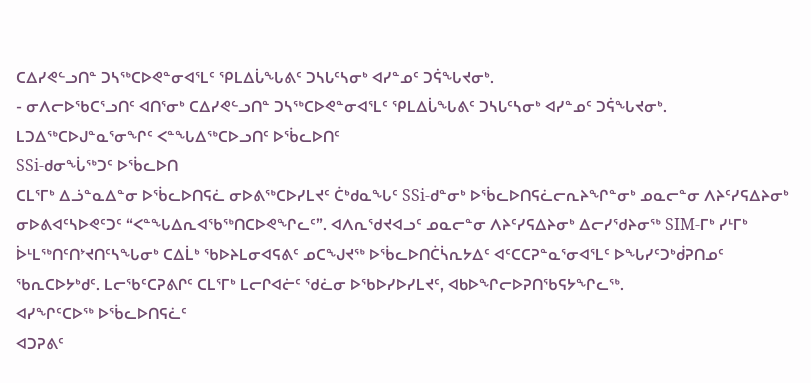ᑕᐃᓯᕙᓪᓗᑎᓐ ᑐᓴᖅᑕᐅᕙᓐᓂᐊᕐᒪᑦ ᕿᒪᐃᒑᖓᕕᑦ ᑐᓴᒐᑦᓴᓂᒃ ᐊᓯᓐᓄᑦ ᑐᕌᖓᔪᓂᒃ.
- ᓂᐱᓕᐅᖃᑕᕐᓗᑎᑦ ᐊᑎᕐᓂᒃ ᑕᐃᓯᕙᓪᓗᑎᓐ ᑐᓴᖅᑕᐅᕙᓐᓂᐊᕐᒪᑦ ᕿᒪᐃᒑᖓᕕᑦ ᑐᓴᒐᑦᓴᓂᒃ ᐊᓯᓐᓄᑦ ᑐᕌᖓᔪᓂᒃ.
ᒪᑐᐃᖅᑕᐅᒍᓐᓇᕐᓂᖏᑦ ᐸᓐᖓᐃᖅᑕᐅᓗᑎᑦ ᐅᖄᓚᐅᑎᑦ
SSi-ᑯᓂᖔᖅᑐᑦ ᐅᖄᓚᐅᑎ
ᑕᒪᕐᒥᒃ ᐃᓘᓐᓇᐃᓐᓂ ᐅᖄᓚᐅᑎᕋᓛ ᓂᐅᕕᖅᑕᐅᓯᒪᔪᑦ ᑖᒃᑯᓇᖓᑦ SSi-ᑯᓐᓂᒃ ᐅᖄᓚᐅᑎᕋᓛᓕᕆᔨᖏᓐᓂᒃ ᓄᓇᓕᓐᓂ ᐱᔨᑦᓯᕋᐃᔨᓂᒃ ᓂᐅᕕᐊᑦᓴᐅᕙᑦᑐᑦ “ᐸᓐᖓᐃᕆᐊᖃᖅᑎᑕᐅᕙᖏᓚᑦ”. ᐊᐱᕆᖁᔪᐊᓗᑦ ᓄᓇᓕᓐᓂ ᐱᔨᑦᓯᕋᐃᔨᓂᒃ ᐃᓕᓯᖁᔨᓂᖅ SIM-ᒥᒃ ᓯᒻᒥᒃ ᐆᒻᒪᖅᑎᑦᑎᔾᔪᑎᑦᓴᖓᓂᒃ ᑕᐃᒫᒃ ᖃᐅᔨᒪᓂᐊᕋᕕᑦ ᓄᑕᖑᔪᖅ ᐅᖄᓚᐅᑎᑖᓵᕆᔭᐃᑦ ᐊᑦᑕᑕᕈᓐᓇᕐᓂᐊᕐᒪᑦ ᐅᖓᓯᑦᑐᒃᑰᕈᑎᓄᑦ ᖃᕆᑕᐅᔭᒃᑯᑦ. ᒪᓕᖃᑦᑕᕈᕕᒋᑦ ᑕᒪᕐᒥᒃ ᒪᓕᒋᐊᓖᑦ ᖁᓛᓂ ᐅᖃᐅᓯᐅᓯᒪᔪᑦ, ᐊᑲᐅᖏᓕᐅᕈᑎᖃᕋᔭᖏᓚᖅ.
ᐊᓯᖏᑦᑕᐅᖅ ᐅᖄᓚᐅᑎᕋᓛᑦ
ᐊᑐᕈᕕᑦ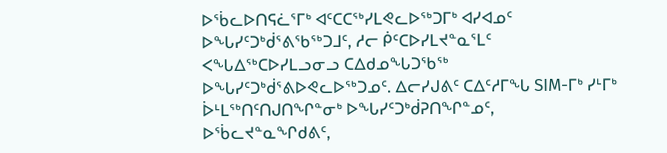ᐅᖄᓚᐅᑎᕋᓛᕐᒥᒃ ᐊᑦᑕᑕᖅᓯᒪᕙᓚᐅᖅᑐᒥᒃ ᐊᓯᐊᓄᑦ ᐅᖓᓯᑦᑐᒃᑰᕐᕕᖃᖅᑐᒧᑦ, ᓱᓕ ᑮᑦᑕᐅᓯᒪᔪᓐᓇᕐᒪᑦ ᐸᖓᐃᖅᑕᐅᓯᒪᓗᓂᓗ ᑕᐃᑯᓄᖓᑐᖃᖅ ᐅᖓᓯᑦᑐᒃᑰᕐᕕᐅᕙᓚᐅᖅᑐᓄᑦ. ᐃᓕᓯᒍᕕᑦ ᑕᐃᑦᓱᒥᖓ SIM-ᒥᒃ ᓯᒻᒥᒃ ᐆᒻᒪᖅᑎᑦᑎᒍᑎᖏᓐᓂᒃ ᐅᖓᓯᑦᑐᒃᑰᕈᑎᖏᓐᓄᑦ, ᐅᖄᓚᔪᓐᓇᖏᑯᕕᑦ,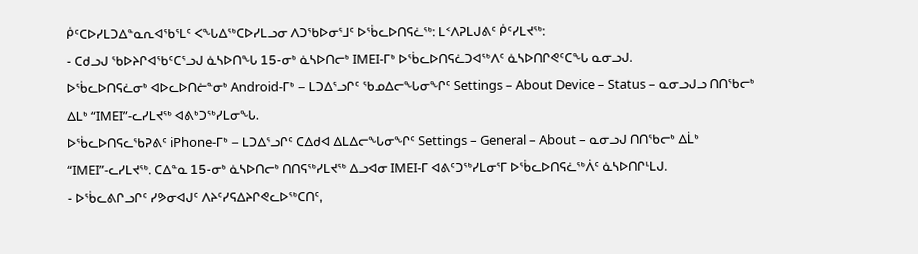ᑮᑦᑕᐅᓯᒪᑐᐃᓐᓇᕆᐊᖃᕐᒪᑦ ᐸᖓᐃᖅᑕᐅᓯᒪᓗᓂ ᐱᑐᖃᐅᓂᕐᒧᑦ ᐅᖄᓚᐅᑎᕋᓛᖅ: ᒪᑉᐱᕈᒪᒍᕕᑦ ᑮᑦᓯᒪᔪᖅ:
- ᑕᑯᓗᒍ ᖃᐅᔨᒋᐊᖃᑦᑕᕐᓗᒍ ᓈᓴᐅᑎᖓ 15-ᓂᒃ ᓈᓴᐅᑎᓕᒃ IMEI-ᒥᒃ ᐅᖄᓚᐅᑎᕋᓛᑐᐊᖅᐱᑦ ᓈᓴᐅᑎᒋᕙᑦᑕᖓ ᓇᓂᓗᒍ.
ᐅᖄᓚᐅᑎᕋᓛᓂᒃ ᐊᐅᓚᐅᑎᓖᓐᓂᒃ Android-ᒥᒃ – ᒪᑐᐃᕐᓗᒋᑦ ᖃᓄᐃᓕᖓᓂᖏᑦ Settings – About Device – Status – ᓇᓂᓗᒍᓗ ᑎᑎᖃᓕᒃ ᐃᒪᒃ “IMEI”-ᓚᓯᒪᔪᖅ ᐊᕕᒃᑐᖅᓯᒪᓂᖓ.
ᐅᖄᓚᐅᑎᕋᓚᖃᕈᕕᑦ iPhone-ᒥᒃ – ᒪᑐᐃᕐᓗᒋᑦ ᑕᐃᑯᐊ ᐃᒪᐃᓕᖓᓂᖏᑦ Settings – General – About – ᓇᓂᓗᒍ ᑎᑎᖃᓕᒃ ᐃᒫᒃ “IMEI”-ᓚᓯᒪᔪᖅ. ᑕᐃᓐᓇ 15-ᓂᒃ ᓈᓴᐅᑎᓕᒃ ᑎᑎᕋᖅᓯᒪᔪᖅ ᐃᓗᐊᓂ IMEI-ᒥ ᐊᕕᑦᑐᖅᓯᒪᓂᕐᒥ ᐅᖄᓚᐅᑎᕋᓛᖅᐲᑦ ᓈᓴᐅᑎᒋᒻᒪᒍ.
- ᐅᖄᓚᕕᒋᓗᒋᑦ ᓯᕗᓂᐊᒍᑦ ᐱᔨᑦᓯᕋᐃᔨᒋᕙᓚᐅᖅᑕᑎᑦ,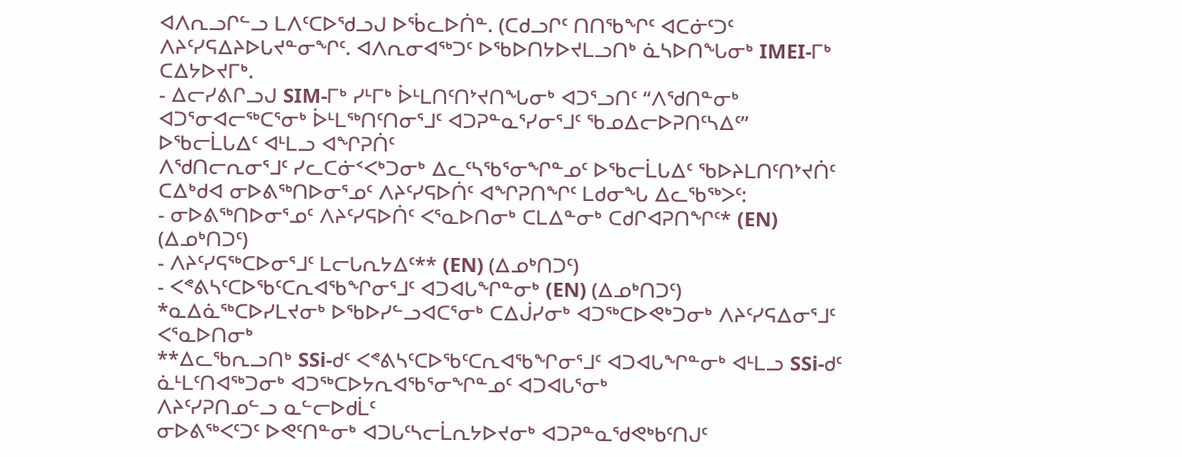ᐊᐱᕆᓗᒋᓪᓗ ᒪᐱᑦᑕᐅᖁᓗᒍ ᐅᖄᓚᐅᑏᓐ. (ᑕᑯᓗᒋᑦ ᑎᑎᖃᖏᑦ ᐊᑕᓃᑦᑐᑦ ᐱᔨᑦᓯᕋᐃᔨᐅᒐᔪᓐᓂᖏᑦ. ᐊᐱᕆᓂᐊᖅᑐᑦ ᐅᖃᐅᑎᔭᐅᔪᒪᓗᑎᒃ ᓈᓴᐅᑎᖓᓂᒃ IMEI-ᒥᒃ ᑕᐃᔭᐅᔪᒥᒃ.
- ᐃᓕᓯᕕᒋᓗᒍ SIM-ᒥᒃ ᓯᒻᒥᒃ ᐆᒻᒪᑎᑦᑎᔾᔪᑎᖓᓂᒃ ᐊᑐᕐᓗᑎᑦ “ᐱᖁᑎᓐᓂᒃ ᐊᑐᕐᓂᐊᓕᖅᑕᕐᓂᒃ ᐆᒻᒪᖅᑎᑦᑎᓂᕐᒧᑦ ᐊᑐᕈᓐᓇᕐᓯᓂᕐᒧᑦ ᖃᓄᐃᓕᐅᕈᑎᑦᓴᐃᑦ’’
ᐅᖃᓕᒫᒐᐃᑦ ᐊᒻᒪᓗ ᐊᖏᕈᑏᑦ
ᐱᖁᑎᓕᕆᓂᕐᒧᑦ ᓯᓚᑕᓃᑉᐸᒃᑐᓂᒃ ᐃᓚᑦᓴᖃᕐᓂᖏᓐᓄᑦ ᐅᖃᓕᒫᒐᐃᑦ ᖃᐅᔨᒪᑎᑦᑎᔾᔪᑏᑦ
ᑕᐃᒃᑯᐊ ᓂᐅᕕᖅᑎᐅᓂᕐᓄᑦ ᐱᔨᑦᓯᕋᐅᑏᑦ ᐊᖏᕈᑎᖏᑦ ᒪᑯᓂᖓ ᐃᓚᖃᖅᐳᑦ:
- ᓂᐅᕕᖅᑎᐅᓂᕐᓄᑦ ᐱᔨᑦᓯᕋᐅᑏᑦ ᐸᕐᓇᐅᑎᓂᒃ ᑕᒪᐃᓐᓂᒃ ᑕᑯᒋᐊᕈᑎᖏᑦ* (EN) (ᐃᓄᒃᑎᑐᑦ)
- ᐱᔨᑦᓯᕋᖅᑕᐅᓂᕐᒧᑦ ᒪᓕᒐᕆᔭᐃᑦ** (EN) (ᐃᓄᒃᑎᑐᑦ)
- ᐸᕝᕕᓴᑦᑕᐅᖃᑦᑕᕆᐊᖃᖏᓂᕐᒧᑦ ᐊᑐᐊᒐᖏᓐᓂᒃ (EN) (ᐃᓄᒃᑎᑐᑦ)
*ᓇᐃᓈᖅᑕᐅᓯᒪᔪᓂᒃ ᐅᖃᐅᓯᓪᓗᐊᑕᕐᓂᒃ ᑕᐃᒎᓯᓂᒃ ᐊᑐᖅᑕᐅᕙᒃᑐᓂᒃ ᐱᔨᑦᓯᕋᐃᓂᕐᒧᑦ ᐸᕐᓇᐅᑎᓂᒃ
**ᐃᓚᖃᕆᓗᑎᒃ SSi-ᑯᑦ ᐸᕝᕕᓴᑦᑕᐅᖃᑦᑕᕆᐊᖃᖏᓂᕐᒧᑦ ᐊᑐᐊᒐᖏᓐᓂᒃ ᐊᒻᒪᓗ SSi-ᑯᑦ ᓈᒻᒪᑦᑎᐊᖅᑐᓂᒃ ᐊᑐᖅᑕᐅᔭᕆᐊᖃᕐᓂᖏᓐᓄᑦ ᐊᑐᐊᒐᕐᓂᒃ
ᐱᔨᑦᓯᕈᑎᓄᓪᓗ ᓇᓪᓕᐅᑯᒫᑦ
ᓂᐅᕕᖅᐸᑦᑐᑦ ᐅᕙᑦᑎᓐᓂᒃ ᐊᑐᒐᑦᓴᓕᒫᕆᔭᐅᔪᓂᒃ ᐊᑐᕈᓐᓇᖁᕙᒃᑲᑦᑎᒍᑦ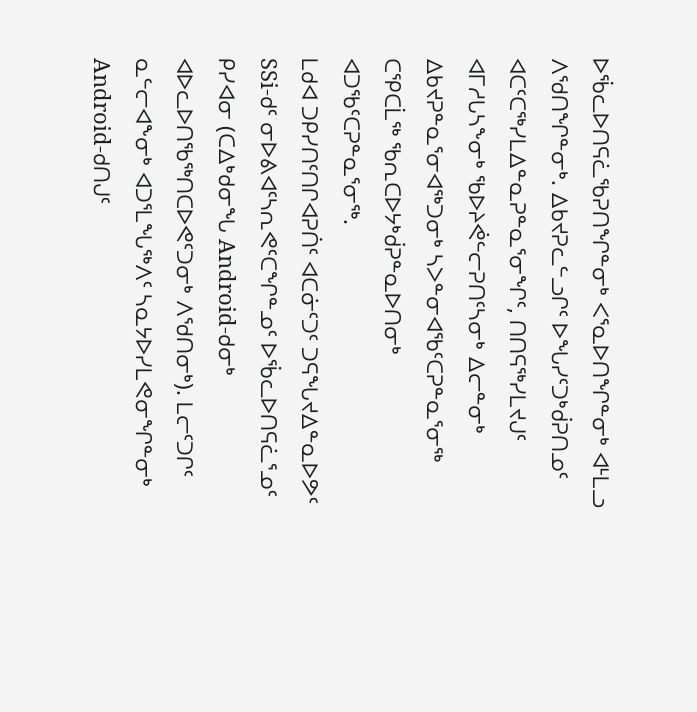ᐅᖄᓚᐅᑎᕋᓛᖃᕈᑎᖏᓐᓂᒃ ᐸᕐᓇᐅᑎᖏᓐᓂᒃ ᐊᒻᒪᓗ ᐱᖁᑎᖏᓐᓂᒃ. ᐃᑲᔪᕈᓚᓪᓗᒋᑦ ᐅᖓᓯᑦᑐᒃᑰᕈᑎᓄᑦ ᐊᑕᑦᑕᖅᓯᒪᐃᓐᓇᕈᓐᓇᕐᓂᖏᑦ, ᑎᑎᕋᖅᓯᒪᔪᒍᑦ ᐊᒥᓱᒐᓴᖕᓂᒃ ᖃᐅᔨᕚᓪᓕᕈᑎᑦᓴᓂᒃ ᐃᓕᓐᓂᒃ ᐃᑲᔪᕈᓐᓇᕐᓂᐊᖅᑐᓂᒃ ᓴᐳᓐᓂᐊᖃᑦᑕᕈᓐᓇᕐᓂᖅ ᑕᕿᑕᒫᖅ ᖃᕆᑕᐅᔭᒃᑰᕈᓐᓇᐅᑎᓂᒃ ᐊᑐᖃᑦᑕᕈᓐᓇᕐᓂᖅ.
ᒪᑯᐊ ᑐᑭᓯᑎᑦᑎᒋᐊᕈᑏᑦ ᐊᑕᓃᑦᑐᑦ ᑐᕋᖓᔪᐃᓐᓇᐅᕗᑦ SSi-ᑯᑦ ᓂᐅᕕᐊᑦᓴᕆᕙᑦᑕᖏᓐᓄᑦ ᐅᖄᓚᐅᑎᕋᓛᕐᓄᑦ ᑭᓯᐊᓂ (ᑕᐃᒃᑯᓂᖓ Android-ᑯᓂᒃ ᐊᐅᓚᐅᑎᖃᖅᑎᑕᐅᕙᑦᑐᓂᒃ ᐱᖁᑎᓂᒃ). ᒪᓕᑦᑐᒋᑦ ᓇᓪᓕᐊᖕᓂᒃ ᐊᑐᕐᒪᖓᖅᐱᑦ ᓴᓇᔭᐅᓯᒪᕙᓂᖏᓐᓂᒃ Android-ᑯᑎᒍᑦ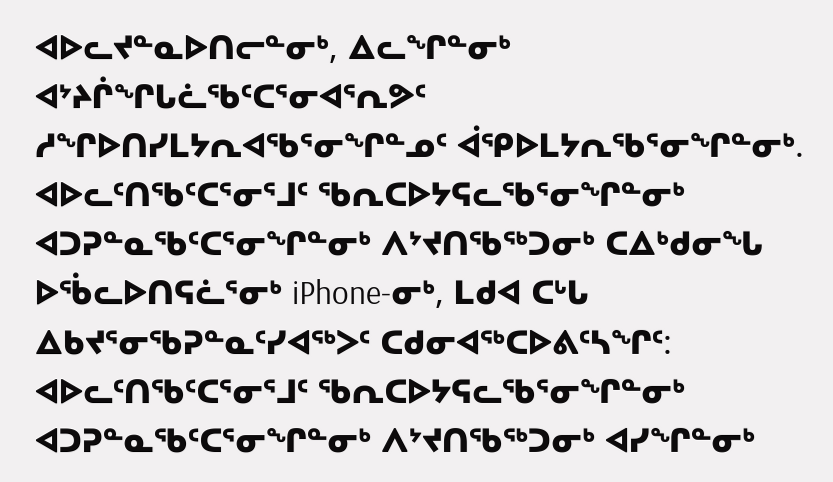ᐊᐅᓚᔪᓐᓇᐅᑎᓕᓐᓂᒃ, ᐃᓚᖏᓐᓂᒃ ᐊᔾᔨᒌᖏᒐᓛᖃᑦᑕᕐᓂᐊᕐᕆᕗᑦ ᓱᖏᐅᑎᓯᒪᔭᕆᐊᖃᕐᓂᖏᓐᓄᑦ ᐋᕿᐅᒪᔭᕆᖃᕐᓂᖏᓐᓂᒃ.
ᐊᐅᓚᑦᑎᖃᑦᑕᕐᓂᕐᒧᑦ ᖃᕆᑕᐅᔭᕋᓚᖃᕐᓂᖏᓐᓂᒃ ᐊᑐᕈᓐᓇᖃᑦᑕᕐᓂᖏᓐᓂᒃ ᐱᔾᔪᑎᖃᖅᑐᓂᒃ ᑕᐃᒃᑯᓂᖓ ᐅᖄᓚᐅᑎᕋᓛᕐᓂᒃ iPhone-ᓂᒃ, ᒪᑯᐊ ᑕᒡᒐ ᐃᑲᔪᕐᓂᖃᕈᓐᓇᑦᓯᐊᖅᐳᑦ ᑕᑯᓂᐊᖅᑕᐅᕕᑦᓴᖏᑦ:
ᐊᐅᓚᑦᑎᖃᑦᑕᕐᓂᕐᒧᑦ ᖃᕆᑕᐅᔭᕋᓚᖃᕐᓂᖏᓐᓂᒃ ᐊᑐᕈᓐᓇᖃᑦᑕᕐᓂᖏᓐᓂᒃ ᐱᔾᔪᑎᖃᖅᑐᓂᒃ ᐊᓯᖏᓐᓂᒃ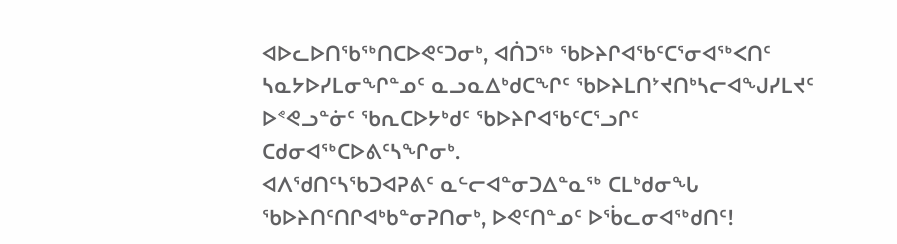ᐊᐅᓚᐅᑎᖃᖅᑎᑕᐅᕙᑦᑐᓂᒃ, ᐊᑏᑐᖅ ᖃᐅᔨᒋᐊᖃᑦᑕᕐᓂᐊᖅᐸᑎᑦ ᓴᓇᔭᐅᓯᒪᓂᖏᓐᓄᑦ ᓇᓗᓇᐃᒃᑯᑕᖏᑦ ᖃᐅᔨᒪᑎᔾᔪᑎᒃᓴᓕᐊᖑᓯᒪᔪᑦ ᐅᕝᕙᓗᓐᓃᑦ ᖃᕆᑕᐅᔭᒃᑯᑦ ᖃᐅᔨᒋᐊᖃᑦᑕᕐᓗᒋᑦ ᑕᑯᓂᐊᖅᑕᐅᕕᑦᓴᖏᓂᒃ.
ᐊᐱᖁᑎᑦᓴᖃᑐᐊᕈᕕᑦ ᓇᓪᓕᐊᓐᓂᑐᐃᓐᓇᖅ ᑕᒪᒃᑯᓂᖓ ᖃᐅᔨᑎᑦᑎᒋᐊᒃᑲᓐᓂᕈᑎᓂᒃ, ᐅᕙᑦᑎᓐᓄᑦ ᐅᖄᓚᓂᐊᖅᑯᑎᑦ!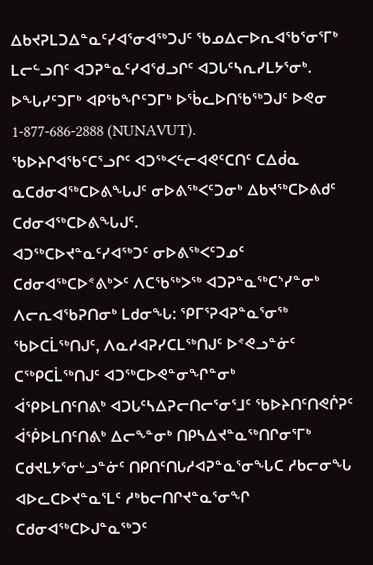ᐃᑲᔪᕈᒪᑐᐃᓐᓇᑦᓯᐊᕐᓂᐊᖅᑐᒍᑦ ᖃᓄᐃᓕᐅᕆᐊᖃᕐᓂᕐᒥᒃ ᒪᓕᓪᓗᑎᑦ ᐊᑐᕈᓐᓇᑦᓯᐊᖁᓗᒋᑦ ᐊᑐᒐᑦᓴᕆᓯᒪᔭᕐᓂᒃ. ᐅᖓᓯᑦᑐᒥᒃ ᐊᑭᖃᖏᑦᑐᒥᒃ ᐅᖄᓚᐅᑎᖃᖅᑐᒍᑦ ᐅᕙᓂ 1-877-686-2888 (NUNAVUT).
ᖃᐅᔨᒋᐊᖃᑦᑕᕐᓗᒋᑦ ᐊᑐᖅᐸᓪᓕᐊᕙᑦᑕᑎᑦ ᑕᐃᑰᓇ ᓇᑕᑯᓂᐊᖅᑕᐅᕕᖓᒍᑦ ᓂᐅᕕᖅᐸᑦᑐᓂᒃ ᐃᑲᔪᖅᑕᐅᕕᑯᑦ ᑕᑯᓂᐊᖅᑕᐅᕕᖓᒍᑦ.
ᐊᑐᖅᑕᐅᔪᓐᓇᑦᓯᐊᖅᑐᑦ ᓂᐅᕕᖅᐸᑦᑐᓄᑦ ᑕᑯᓂᐊᖅᑕᐅᕝᕕᒃᐳᑦ ᐱᑕᖃᖅᐳᖅ ᐊᑐᕈᓐᓇᖅᑕᔅᓯᓐᓂᒃ ᐱᓕᕆᐊᖃᕈᑎᓂᒃ ᒪᑯᓂᖓ: ᕿᒥᕐᕈᐊᕈᓐᓇᕐᓂᖅ ᖃᐅᑕᒫᖅᑎᒍᑦ, ᐱᓇᓱᐊᕈᓯᑕᒪᖅᑎᒍᑦ ᐅᕝᕙᓗᓐᓃᑦ ᑕᖅᑭᑕᒫᖅᑎᒍᑦ ᐊᑐᖅᑕᐅᕙᓐᓂᖏᓐᓂᒃ
ᐋᕿᐅᒪᑎᑦᑎᕕᒃ ᐊᑐᒐᑦᓴᐃᕈᓕᑎᓕᕐᓂᕐᒧᑦ ᖃᐅᔨᑎᑦᑎᕙᒌᕈᑦ
ᐋᖀᐅᒪᑎᑦᑎᕕᒃ ᐃᓕᖕᓐᓂᒃ ᑎᑭᓴᐃᔪᓐᓇᖅᑎᒋᓂᕐᒥᒃ ᑕᑯᔪᒪᔭᕐᓂᒡᓗᓐᓃᑦ ᑎᑭᑎᑦᑎᒐᓱᐊᕈᓐᓇᕐᓂᖓᑕ ᓱᑲᓕᓂᖓ ᐊᐅᓚᑕᐅᔪᓐᓇᕐᒪᑦ ᓱᒃᑲᓕᑎᒋᔪᓐᓇᕐᓂᖏ
ᑕᑯᓂᐊᖅᑕᐅᒍᓐᓇᖅᑐᑦ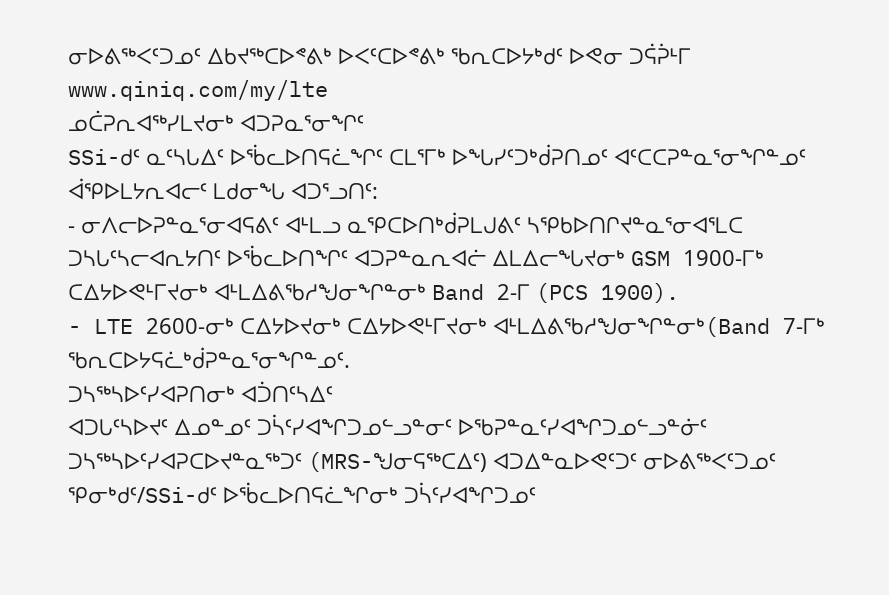ᓂᐅᕕᖅᐸᑦᑐᓄᑦ ᐃᑲᔪᖅᑕᐅᕝᕕᒃ ᐅᐸᑦᑕᐅᕝᕕᒃ ᖃᕆᑕᐅᔭᒃᑯᑦ ᐅᕙᓂ ᑐᕌᕉᒻᒥ www.qiniq.com/my/lte
ᓄᑖᕈᕆᐊᖅᓯᒪᔪᓂᒃ ᐊᑐᕈᓇᕐᓂᖏᑦ
SSi-ᑯᑦ ᓇᑦᓴᒐᐃᑦ ᐅᖄᓚᐅᑎᕋᓛᖏᑦ ᑕᒪᕐᒥᒃ ᐅᖓᓯᑦᑐᒃᑰᕈᑎᓄᑦ ᐊᑦᑕᑕᕈᓐᓇᕐᓂᖏᓐᓄᑦ ᐋᕿᐅᒪᔭᕆᐊᓕᑦ ᒪᑯᓂᖓ ᐊᑐᕐᓗᑎᑦ:
- ᓂᐱᓕᐅᕈᓐᓇᕐᓂᐊᕋᕕᑦ ᐊᒻᒪᓗ ᓇᕿᑕᐅᑎᒃᑰᕈᒪᒍᕕᑦ ᓴᕿᑲᐅᑎᒋᔪᓐᓇᕐᓂᐊᕐᒪᑕ ᑐᓴᒐᑦᓴᓕᐊᕆᔭᑎᑦ ᐅᖄᓚᐅᑎᖏᑦ ᐊᑐᕈᓐᓇᕆᐊᓖ ᐃᒪᐃᓕᖓᔪᓂᒃ GSM 1900-ᒥᒃ ᑕᐃᔭᐅᕙᒻᒥᔪᓂᒃ ᐊᒻᒪᐃᕕᖃᓱᖑᓂᖏᓐᓂᒃ Band 2-ᒥ (PCS 1900).
- LTE 2600-ᓂᒃ ᑕᐃᔭᐅᔪᓂᒃ ᑕᐃᔭᐅᕙᒻᒥᔪᓂᒃ ᐊᒻᒪᐃᕕᖃᓱᖑᓂᖏᓐᓂᒃ(Band 7-ᒥᒃ ᖃᕆᑕᐅᔭᕋᓛᒃᑰᕈᓐᓇᕐᓂᖏᓐᓄᑦ.
ᑐᓴᖅᓴᐅᑦᓯᐊᕈᑎᓂᒃ ᐊᑑᑎᑦᓴᐃᑦ
ᐊᑐᒐᑦᓴᐅᔪᑦ ᐃᓄᓐᓄᑦ ᑐᓵᑦᓯᐊᖏᑐᓄᓪᓗᓐᓂᑦ ᐅᖃᕈᓐᓇᑦᓯᐊᖏᑐᓄᓪᓗᓐᓃᑦ
ᑐᓴᖅᓴᐅᑦᓯᐊᕈᑕᐅᔪᓐᓇᖅᑐᑦ (MRS-ᖑᓂᕋᖅᑕᐃᑦ) ᐊᑐᐃᓐᓇᐅᕙᑦᑐᑦ ᓂᐅᕕᖅᐸᑦᑐᓄᑦ ᕿᓂᒃᑯᑦ/SSi-ᑯᑦ ᐅᖄᓚᐅᑎᕋᓛᖏᓂᒃ ᑐᓵᑦᓯᐊᖏᑐᓄᑦ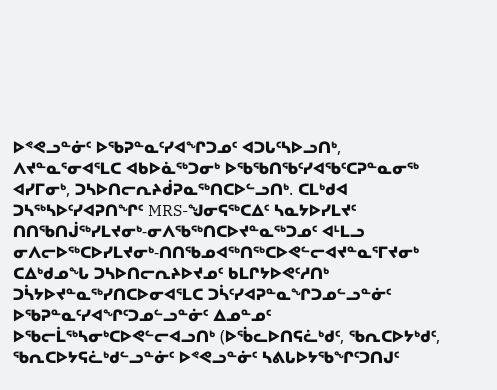ᐅᕝᕙᓗᓐᓃᑦ ᐅᖃᕈᓐᓇᑦᓯᐊᖏᑐᓄᑦ ᐊᑐᒐᑦᓴᐅᓗᑎᒃ, ᐱᔪᓐᓇᕐᓂᐊᕐᒪᑕ ᐊᑲᐅᓈᖅᑐᓂᒃ ᐅᖃᖃᑎᖃᑦᓯᐊᖃᑦᑕᕈᓐᓇᓂᖅ ᐊᓯᒥᓂᒃ, ᑐᓴᐅᑎᓕᕆᔨᑰᕈᓇᖅᑎᑕᐅᓪᓗᑎᒃ. ᑕᒪᒃᑯᐊ ᑐᓴᖅᓴᐅᑦᓯᐊᕈᑎᖏᑦ MRS-ᖑᓂᕋᖅᑕᐃᑦ ᓴᓇᔭᐅᓯᒪᔪᑦ ᑎᑎᖃᑎᒎᖅᓯᒪᔪᓂᒃ-ᓂᐱᖃᖅᑎᑕᐅᔪᓐᓇᖅᑐᓄᑦ ᐊᒻᒪᓗ ᓂᐱᓕᐅᖅᑕᐅᓯᒪᔪᓂᒃ-ᑎᑎᖃᓄᐊᖅᑎᖅᑕᐅᕙᓪᓕᐊᔪᓐᓇᕐᒥᔪᓂᒃ ᑕᐃᒃᑯᓄᖓ ᑐᓴᐅᑎᓕᕆᔨᐅᔪᓄᑦ ᑲᒪᒋᔭᐅᕙᑦᓱᑎᒃ ᑐᓵᔭᐅᔪᓐᓇᖅᓯᑎᑕᐅᓂᐊᕐᒪᑕ ᑐᓵᑦᓯᐊᕈᓐᓇᖏᑐᓄᓪᓗᓐᓃᑦ ᐅᖃᕈᓐᓇᑦᓯᐊᖏᑦᑐᓄᓪᓗᓐᓃᑦ ᐃᓄᓐᓄᑦ ᐅᖃᓕᒫᖅᓴᓂᒃᑕᐅᕙᓪᓕᐊᓗᑎᒃ (ᐅᖄᓚᐅᑎᕋᓛᒃᑯᑦ, ᖃᕆᑕᐅᔭᒃᑯᑦ, ᖃᕆᑕᐅᔭᕋᓛᒃᑯᓪᓗᓐᓃᑦ ᐅᕝᕙᓗᓐᓃᑦ ᓴᕕᒐᐅᔭᖃᖏᑦᑐᑎᒍᑦ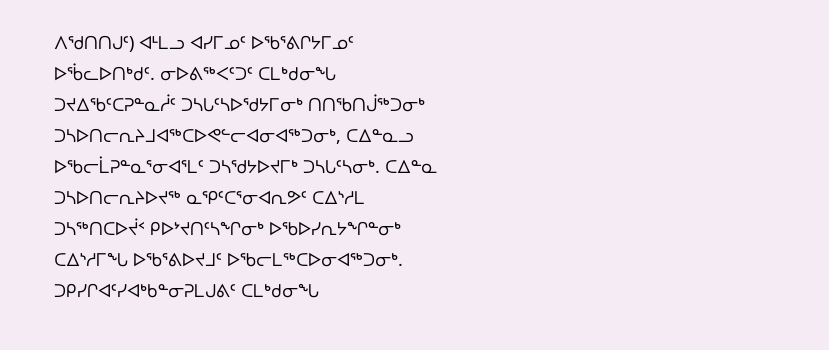ᐱᖁᑎᑎᒍᑦ) ᐊᒻᒪᓗ ᐊᓯᒥᓄᑦ ᐅᖃᕐᕕᒋᔭᒥᓄᑦ ᐅᖄᓚᐅᑎᒃᑯᑦ. ᓂᐅᕕᖅᐸᑦᑐᑦ ᑕᒪᒃᑯᓂᖓ ᑐᔪᐃᖃᑦᑕᕈᓐᓇᓲᑦ ᑐᓴᒐᑦᓴᐅᖁᔭᒥᓂᒃ ᑎᑎᖃᑎᒎᖅᑐᓂᒃ ᑐᓴᐅᑎᓕᕆᔨᒧᐊᖅᑕᐅᕙᓪᓕᐊᓂᐊᖅᑐᓂᒃ, ᑕᐃᓐᓇᓗ ᐅᖃᓕᒫᕈᓐᓇᕐᓂᐊᕐᒪᑦ ᑐᓴᖁᔭᐅᔪᒥᒃ ᑐᓴᒐᑦᓴᓂᒃ. ᑕᐃᓐᓇ ᑐᓴᐅᑎᓕᕆᔨᐅᔪᖅ ᓇᕿᑦᑕᕐᓂᐊᕆᕗᑦ ᑕᐃᔅᓱᒪ ᑐᓴᖅᑎᑕᐅᔫᑉ ᑭᐅᔾᔪᑎᑦᓴᖏᓂᒃ ᐅᖃᐅᓯᕆᔭᖏᓐᓂᒃ ᑕᐃᔅᓱᒥᖓ ᐅᖃᕐᕕᐅᔪᒧᑦ ᐅᖃᓕᒪᖅᑕᐅᓂᐊᖅᑐᓂᒃ.
ᑐᑭᓯᒋᐊᑦᓯᐊᒃᑲᓐᓂᕈᒪᒍᕕᑦ ᑕᒪᒃᑯᓂᖓ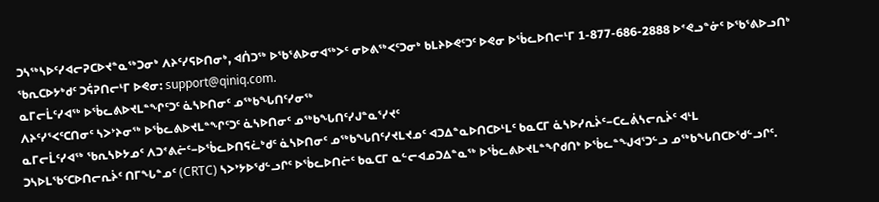ᑐᓴᖅᓴᐅᑦᓯᐊᓕᕈᑕᐅᔪᓐᓇᖅᑐᓂᒃ ᐱᔨᑦᓯᕋᐅᑎᓂᒃ, ᐊᑏᑐᖅ ᐅᖃᕐᕕᐅᓂᐊᖅᐳᑦ ᓂᐅᕕᖅᐸᑦᑐᓂᒃ ᑲᒪᔨᐅᕙᑦᑐᑦ ᐅᕙᓂ ᐅᖄᓚᐅᑎᓕᒻᒥ 1-877-686-2888 ᐅᕝᕙᓗᓐᓃᑦ ᐅᖃᕐᕕᐅᓗᑎᒃ ᖃᕆᑕᐅᔭᒃᑯᑦ ᑐᕌᕈᑎᓕᒻᒥ ᐅᕙᓂ: support@qiniq.com.
ᓇᒥᓕᒫᑦᓯᐊᖅ ᐅᖄᓚᕕᐅᔪᒪᓐᖏᑦᑐᑦ ᓈᓴᐅᑎᓂᑦ ᓄᖅᑲᖓᑎᑦᓯᓂᖅ
ᐱᔨᑦᓯᕐᐸᑦᑕᑎᓂᑦ ᓴᐳᔾᔨᓂᖅ ᐅᖄᓚᕕᐅᔪᒪᓐᖏᑦᑐᑦ ᓈᓴᐅᑎᓂᑦ ᓄᖅᑲᖓᑎᑦᓯᒍᓐᓇᕐᓯᔪᑦ
ᓇᒥᓕᒫᑦᓯᐊᖅ ᖃᕆᓴᐅᔭᓄᑦ ᐱᑐᕝᕕᓖᑦ−ᐅᖄᓚᐅᑎᕋᓛᒃᑯᑦ ᓈᓴᐅᑎᓂᑦ ᓄᖅᑲᖓᑎᑦᓯᔪᒪᔪᓄᑦ ᐊᑐᐃᓐᓇᐅᑎᑕᐅᒻᒪᑦ ᑲᓇᑕᒥ ᓈᓴᐅᓯᕆᔩᑦ−ᑕᓚᕖᓴᓕᕆᔩᑦ ᐊᒻᒪ ᑐᓴᐅᒪᖃᑦᑕᐅᑎᓕᕆᔩᑦ ᑎᒥᖓᓐᓄᑦ (CRTC) ᓴᐳᔾᔭᐅᖁᓪᓗᒋᑦ ᐅᖄᓚᐅᑎᓖᑦ ᑲᓇᑕᒥ ᓇᓪᓕᐊᓄᑐᐃᓐᓇᖅ ᐅᖄᓚᕕᐅᔪᒪᓐᖏᑯᑎᒃ ᐅᖄᓚᓐᖑᐊᕐᑐᓪᓗ ᓄᖅᑲᖓᑎᑕᐅᖁᓪᓗᒋᑦ.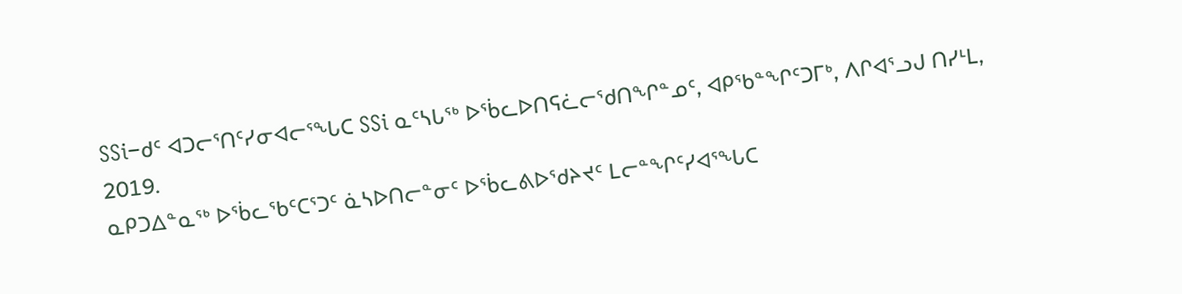SSi−ᑯᑦ ᐊᑐᓕᕐᑎᑦᓯᓂᐊᓕᕐᖓᑕ SSi ᓇᑦᓴᒐᖅ ᐅᖄᓚᐅᑎᕋᓛᓕᖁᑎᖏᓐᓄᑦ, ᐊᑭᖃᓐᖏᑦᑐᒥᒃ, ᐱᒋᐊᕐᓗᒍ ᑎᓯᒻᒪ, 2019.
ᓇᑭᑐᐃᓐᓇᖅ ᐅᖄᓚᖃᑦᑕᕐᑐᑦ ᓈᓴᐅᑎᓕᓐᓂᑦ ᐅᖄᓚᕕᐅᖁᔨᔪᑦ ᒪᓕᓐᖏᑦᓯᐊᕐᖓᑕ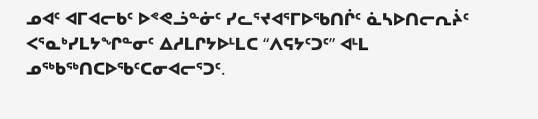ᓄᐊᑦ ᐊᒥᐊᓕᑲᑦ ᐅᕝᕙᓘᓐᓃᑦ ᓯᓚᕐᔪᐊᕐᒥᐅᖃᑎᒌᑦ ᓈᓴᐅᑎᓕᕆᔩᑦ ᐸᕐᓇᒃᓯᒪᔭᖏᓐᓂᑦ ᐃᓱᒪᒋᔭᐅᒻᒪᑕ “ᐱᕋᔭᑦᑐᑦ” ᐊᒻᒪ ᓄᖅᑲᖅᑎᑕᐅᖃᑦᑕᓂᐊᓕᕐᑐᑦ.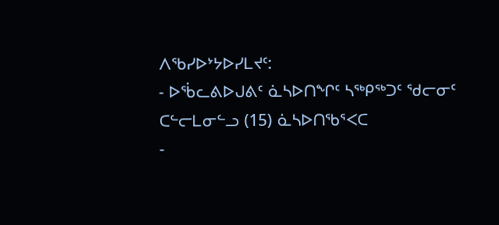ᐱᖃᓯᐅᔾᔭᐅᓯᒪᔪᑦ:
- ᐅᖄᓚᕕᐅᒍᕕᑦ ᓈᓴᐅᑎᖏᑦ ᓴᖅᑭᖅᑐᑦ ᖁᓕᓂᑦ ᑕᓪᓕᒪᓂᓪᓗ (15) ᓈᓴᐅᑎᖃᕐᐸᑕ
-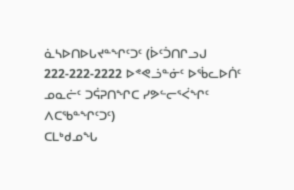ᓈᓴᐅᑎᐅᒐᔪᓐᖏᑦᑐᑦ (ᐆᑦᑑᑎᒋᓗᒍ 222-222-2222 ᐅᕝᕙᓘᓐᓃᑦ ᐅᖄᓚᐅᑏᑦ ᓄᓇᓖᑦ ᑐᕌᕈᑎᖏᑕ ᓯᕗᓪᓕᕐᐹᖏᑦ ᐱᑕᖃᓐᖏᑦᑐᑦ)
ᑕᒪᒃᑯᓄᖓ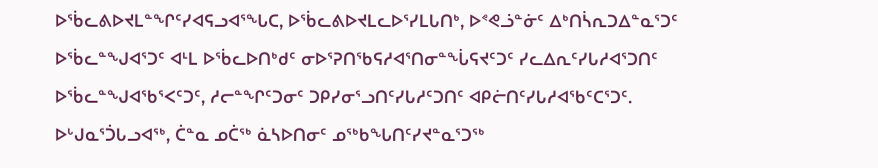ᐅᖄᓚᕕᐅᔪᒪᓐᖏᑦᓯᐊᕋᓗᐊᕐᖓᑕ, ᐅᖄᓚᕕᐅᔪᒪᓚᐅᕐᓯᒪᒐᑎᒃ, ᐅᕝᕙᓘᓐᓃᑦ ᐃᒃᑎᓵᕆᑐᐃᓐᓇᕐᑐᑦ ᐅᖄᓚᓐᖑᐊᕐᑐᑦ ᐊᒻᒪ ᐅᖄᓚᐅᑎᒃᑯᑦ ᓂᐅᕐᕈᑎᖃᕋᓱᐊᕐᑎᓂᓐᖔᕋᔪᑦᑐᑦ ᓯᓚᐃᕆᑦᓯᒐᓱᐊᕐᑐᑎᑦ ᐅᖄᓚᓐᖑᐊᖃᕐᐸᑦᑐᑦ, ᓱᓕᓐᖏᑦᑐᓂᑦ ᑐᑭᓯᓂᕐᓗᑎᑦᓯᒐᓱᑦᑐᑎᑦ ᐊᑭᓖᑎᑦᓯᒐᓱᐊᖃᑦᑕᕐᑐᑦ. ᐅᒡᒍᓇᕐᑑᒐᓗᐊᖅ, ᑖᓐᓇ ᓄᑖᖅ ᓈᓴᐅᑎᓂᑦ ᓄᖅᑲᖓᑎᑦᓯᔪᓐᓇᕐᑐᖅ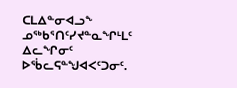ᑕᒪᐃᓐᓂᐊᓗᖕ ᓄᖅᑲᕐᑎᑦᓯᔪᓐᓇᖏᒻᒪᑦ ᐃᓚᖏᓂᑦ ᐅᖄᓚᕋᓐᖑᐊᐸᑦᑐᓂᑦ.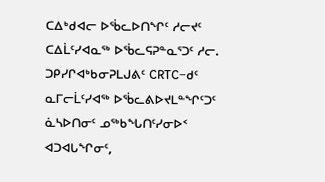ᑕᐃᒃᑯᐊᓕ ᐅᖄᓚᐅᑎᖏᑦ ᓱᓕᔪᑦ ᑕᐃᒫᑦᓯᐊᓇᖅ ᐅᖄᓚᕋᕈᓐᓇᕐᑐᑦ ᓱᓕ.
ᑐᑭᓯᒋᐊᒃᑲᓂᕈᒪᒍᕕᑦ CRTC−ᑯᑦ ᓇᒥᓕᒫᑦᓯᐊᖅ ᐅᖄᓚᕕᐅᔪᒪᓐᖏᑦᑐᑦ ᓈᓴᐅᑎᓂᑦ ᓄᖅᑲᖓᑎᑦᓯᓂᐅᑉ ᐊᑐᐊᒐᖏᓂᑦ,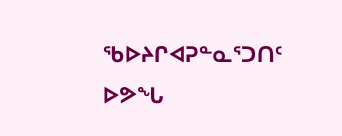ᖃᐅᔨᒋᐊᕈᓐᓇᕐᑐᑎᑦ ᐅᕗᖓ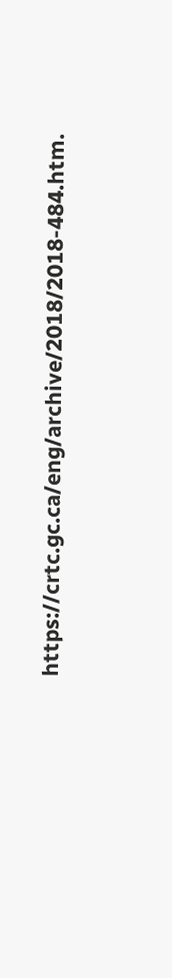https://crtc.gc.ca/eng/archive/2018/2018-484.htm.